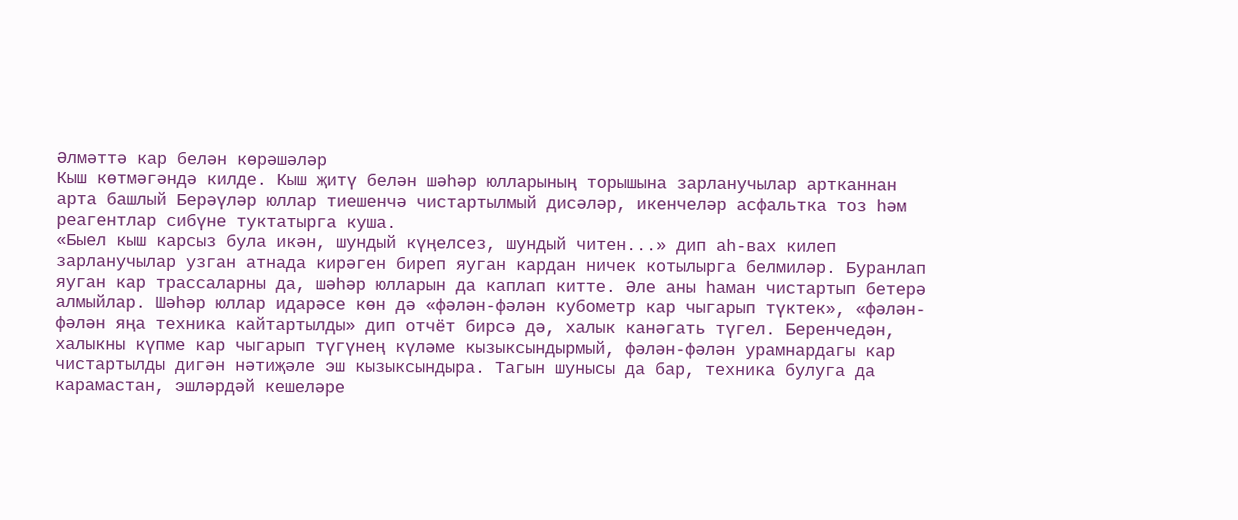Әлмәттә кар белән көрәшәләр
Кыш көтмәгәндә килде. Кыш җитү белән шәһәр юлларының торышына зарланучылар артканнан арта башлый Берәүләр юллар тиешенчә чистартылмый дисәләр, икенчеләр асфальтка тоз һәм реагентлар сибүне туктатырга куша.
«Быел кыш карсыз була икән, шундый күңелсез, шундый читен...» дип аһ-вах килеп зарланучылар узган атнада кирәген биреп яуган кардан ничек котылырга белмиләр. Буранлап яуган кар трассаларны да, шәһәр юлларын да каплап китте. Әле аны һаман чистартып бетерә алмыйлар. Шәһәр юллар идарәсе көн дә «фәлән-фәлән кубометр кар чыгарып түктек», «фәлән-фәлән яңа техника кайтартылды» дип отчёт бирсә дә, халык канәгать түгел. Беренчедән, халыкны күпме кар чыгарып түгүнең күләме кызыксындырмый, фәлән-фәлән урамнардагы кар чистартылды дигән нәтиҗәле эш кызыксындыра. Тагын шунысы да бар, техника булуга да карамастан, эшләрдәй кешеләре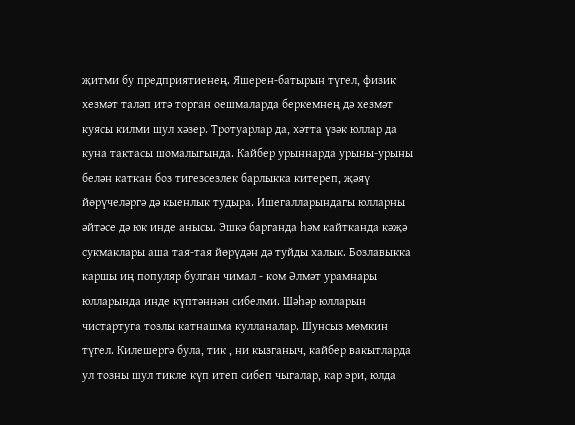җитми бу предприятиенең. Яшерен-батырын түгел, физик хезмәт таләп итә торган оешмаларда беркемнең дә хезмәт куясы килми шул хәзер. Тротуарлар да, хәтта үзәк юллар да куна тактасы шомалыгында. Кайбер урыннарда урыны-урыны белән каткан боз тигезсезлек барлыкка китереп, җәяү йөрүчеләргә дә кыенлык тудыра. Ишегалларындагы юлларны әйтәсе дә юк инде анысы. Эшкә барганда һәм кайтканда кәҗә сукмаклары аша тая-тая йөрүдән дә туйды халык. Бозлавыкка каршы иң популяр булган чимал - ком Әлмәт урамнары юлларында инде күптәннән сибелми. Шәһәр юлларын чистартуга тозлы катнашма кулланалар. Шунсыз мөмкин түгел. Килешергә була, тик , ни кызганыч, кайбер вакытларда ул тозны шул тикле күп итеп сибеп чыгалар, кар эри, юлда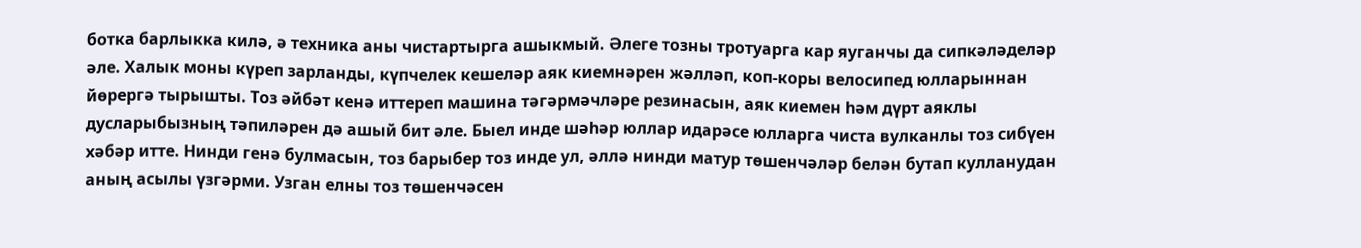ботка барлыкка килә, ә техника аны чистартырга ашыкмый. Әлеге тозны тротуарга кар яуганчы да сипкәләделәр әле. Халык моны күреп зарланды, күпчелек кешеләр аяк киемнәрен жәлләп, коп-коры велосипед юлларыннан йөрергә тырышты. Тоз әйбәт кенә иттереп машина тәгәрмәчләре резинасын, аяк киемен һәм дүрт аяклы дусларыбызның тәпиләрен дә ашый бит әле. Быел инде шәһәр юллар идарәсе юлларга чиста вулканлы тоз сибүен хәбәр итте. Нинди генә булмасын, тоз барыбер тоз инде ул, әллә нинди матур төшенчәләр белән бутап кулланудан аның асылы үзгәрми. Узган елны тоз төшенчәсен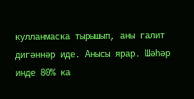кулланмаска тырышып, аны галит дигәннәр иде. Анысы ярар. Шәһәр инде 80% ка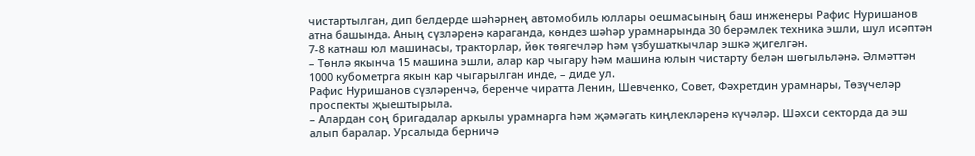чистартылган, дип белдерде шәһәрнең автомобиль юллары оешмасының баш инженеры Рафис Нуришанов атна башында. Аның сүзләренә караганда, көндез шәһәр урамнарында 30 берәмлек техника эшли, шул исәптән 7-8 катнаш юл машинасы, тракторлар, йөк төягечләр һәм үзбушаткычлар эшкә җигелгән.
– Төнлә якынча 15 машина эшли, алар кар чыгару һәм машина юлын чистарту белән шөгыльләнә. Әлмәттән 1000 кубометрга якын кар чыгарылган инде, – диде ул.
Рафис Нуришанов сүзләренчә, беренче чиратта Ленин, Шевченко, Совет, Фәхретдин урамнары, Төзүчеләр проспекты җыештырыла.
– Алардан соң бригадалар аркылы урамнарга һәм җәмәгать киңлекләренә күчәләр. Шәхси секторда да эш алып баралар. Урсалыда берничә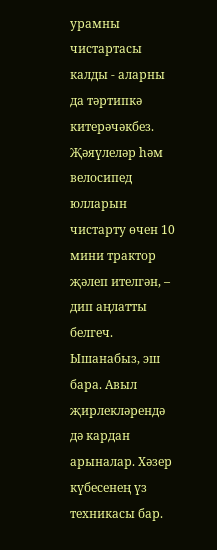урамны чистартасы калды - аларны да тәртипкә китерәчәкбез. Җәяүлеләр һәм велосипед юлларын чистарту өчен 10 мини трактор җәлеп ителгән, – дип аңлатты белгеч. Ышанабыз, эш бара. Авыл җирлекләрендә дә кардан арыналар. Хәзер күбесенең үз техникасы бар.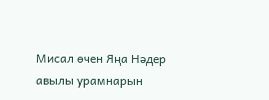Мисал өчен Яңа Нәдер авылы урамнарын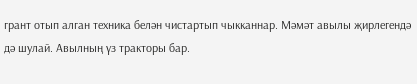грант отып алган техника белән чистартып чыкканнар. Мәмәт авылы җирлегендә дә шулай. Авылның үз тракторы бар.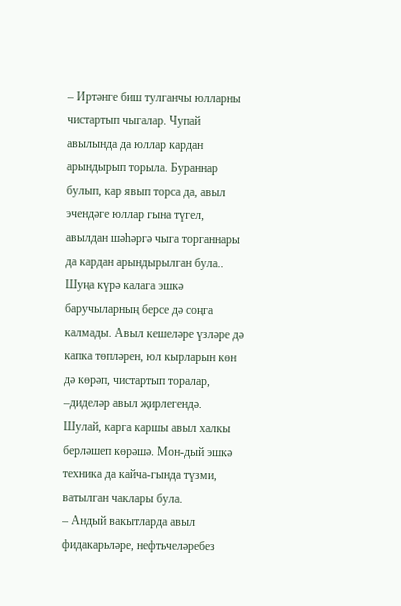– Иртәнге биш тулганчы юлларны чистартып чыгалар. Чупай авылында да юллар кардан арындырып торыла. Бураннар булып, кар явып торса да, авыл эчендәге юллар гына түгел, авылдан шәһәргә чыга торганнары да кардан арындырылган була.. Шуңа күрә калага эшкә баручыларның берсе дә соңга калмады. Авыл кешеләре үзләре дә капка төпләрен, юл кырларын көн дә көрәп, чистартып торалар, –диделәр авыл җирлегендә.
Шулай, карга каршы авыл халкы берләшеп көрәшә. Мон-дый эшкә техника да кайча-гында түзми, ватылган чаклары була.
– Андый вакытларда авыл фидакарьләре, нефтьчеләребез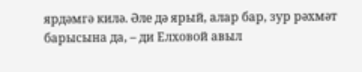ярдәмгә килә. Әле дә ярый, алар бар, зур рәхмәт барысына да, – ди Елховой авыл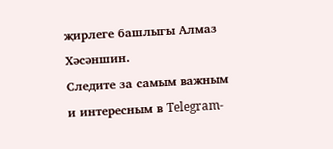җирлеге башлыгы Алмаз Хәсәншин.
Следите за самым важным и интересным в Telegram-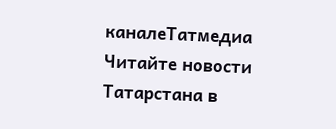каналеТатмедиа
Читайте новости Татарстана в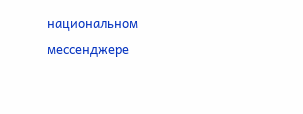национальном мессенджере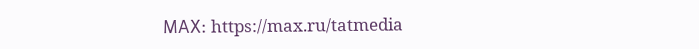MАХ: https://max.ru/tatmedia